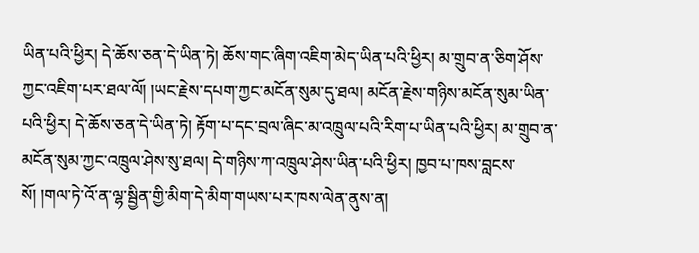ཡིན་པའི་ཕྱིར། དེ་ཆོས་ཅན་དེ་ཡིན་ཏེ། ཆོས་གང་ཞིག་འཇིག་མེད་ཡིན་པའི་ཕྱིར། མ་གྲུབ་ན་ཅིག་ཤོས་ཀྱང་འཇིག་པར་ཐལ་ལོ། །ཡང་རྗེས་དཔག་ཀྱང་མངོན་སུམ་དུ་ཐལ། མངོན་རྗེས་གཉིས་མངོན་སུམ་ཡིན་པའི་ཕྱིར། དེ་ཆོས་ཅན་དེ་ཡིན་ཏེ། རྟོག་པ་དང་བྲལ་ཞིང་མ་འཁྲུལ་པའི་རིག་པ་ཡིན་པའི་ཕྱིར། མ་གྲུབ་ན་མངོན་སུམ་ཀྱང་འཁྲུལ་ཤེས་སུ་ཐལ། དེ་གཉིས་ཀ་འཁྲུལ་ཤེས་ཡིན་པའི་ཕྱིར། ཁྱབ་པ་ཁས་བླངས་སོ། །གལ་ཏེ་འོ་ན་ལྷ་སྦྱིན་གྱི་མིག་དེ་མིག་གཡས་པར་ཁས་ལེན་ནུས་ན།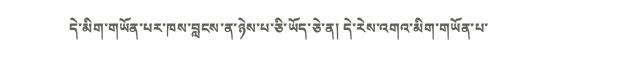དེ་མིག་གཡོན་པར་ཁས་བླངས་ན་ཉེས་པ་ཅི་ཡོད་ཅེ་ན། དེ་རེས་འགའ་མིག་གཡོན་པ་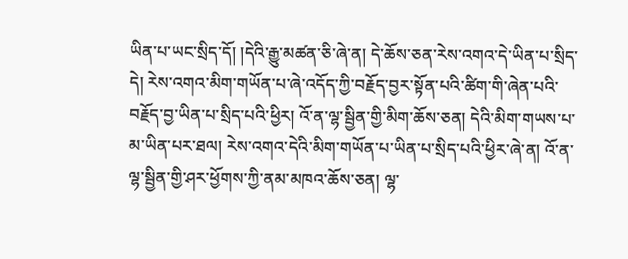ཡིན་པ་ཡང་སྲིད་དོ། །དེའི་རྒྱུ་མཚན་ཅི་ཞེ་ན། དེ་ཆོས་ཅན་རེས་འགའ་དེ་ཡིན་པ་སྲིད་དེ། རེས་འགའ་མིག་གཡོན་པ་ཞེ་འདོད་ཀྱི་བརྗོད་བྱར་སྟོན་པའི་ཚིག་གི་ཞེན་པའི་བརྗོད་བྱ་ཡིན་པ་སྲིད་པའི་ཕྱིར། འོ་ན་ལྷ་སྦྱིན་གྱི་མིག་ཆོས་ཅན། དེའི་མིག་གཡས་པ་མ་ཡིན་པར་ཐལ། རེས་འགའ་དེའི་མིག་གཡོན་པ་ཡིན་པ་སྲིད་པའི་ཕྱིར་ཞེ་ན། འོ་ན་ལྷ་སྦྱིན་གྱི་ཤར་ཕྱོགས་ཀྱི་ནམ་མཁའ་ཆོས་ཅན། ལྷ་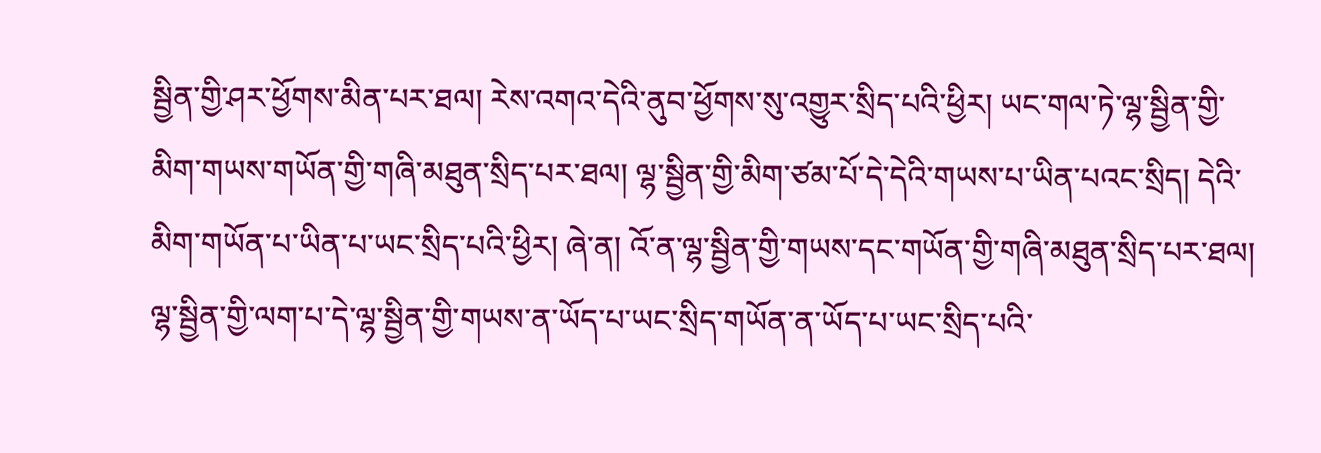སྦྱིན་གྱི་ཤར་ཕྱོགས་མིན་པར་ཐལ། རེས་འགའ་དེའི་ནུབ་ཕྱོགས་སུ་འགྱུར་སྲིད་པའི་ཕྱིར། ཡང་གལ་ཏེ་ལྷ་སྦྱིན་གྱི་མིག་གཡས་གཡོན་གྱི་གཞི་མཐུན་སྲིད་པར་ཐལ། ལྷ་སྦྱིན་གྱི་མིག་ཙམ་པོ་དེ་དེའི་གཡས་པ་ཡིན་པའང་སྲིད། དེའི་མིག་གཡོན་པ་ཡིན་པ་ཡང་སྲིད་པའི་ཕྱིར། ཞེ་ན། འོ་ན་ལྷ་སྦྱིན་གྱི་གཡས་དང་གཡོན་གྱི་གཞི་མཐུན་སྲིད་པར་ཐལ། ལྷ་སྦྱིན་གྱི་ལག་པ་དེ་ལྷ་སྦྱིན་གྱི་གཡས་ན་ཡོད་པ་ཡང་སྲིད་གཡོན་ན་ཡོད་པ་ཡང་སྲིད་པའི་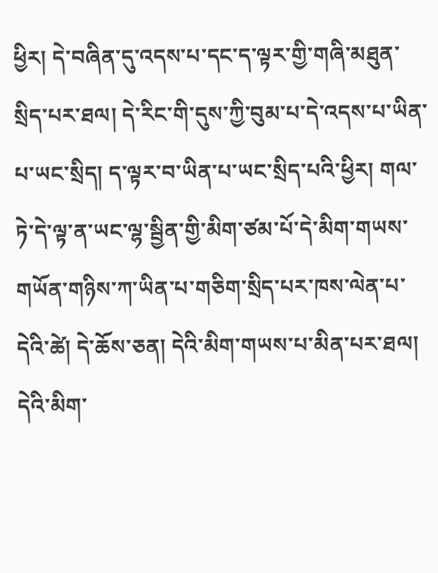ཕྱིར། དེ་བཞིན་དུ་འདས་པ་དང་ད་ལྟར་གྱི་གཞི་མཐུན་སྲིད་པར་ཐལ། དེ་རིང་གི་དུས་ཀྱི་བུམ་པ་དེ་འདས་པ་ཡིན་པ་ཡང་སྲིད། ད་ལྟར་བ་ཡིན་པ་ཡང་སྲིད་པའི་ཕྱིར། གལ་ཏེ་དེ་ལྟ་ན་ཡང་ལྷ་སྦྱིན་གྱི་མིག་ཙམ་པོ་དེ་མིག་གཡས་གཡོན་གཉིས་ཀ་ཡིན་པ་གཅིག་སྲིད་པར་ཁས་ལེན་པ་དེའི་ཚེ། དེ་ཆོས་ཅན། དེའི་མིག་གཡས་པ་མིན་པར་ཐལ། དེའི་མིག་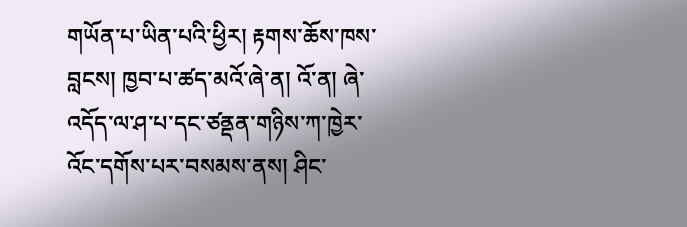གཡོན་པ་ཡིན་པའི་ཕྱིར། རྟགས་ཆོས་ཁས་བླངས། ཁྱབ་པ་ཚད་མའོ་ཞེ་ན། འོ་ན། ཞེ་འདོད་ལ་ཤ་པ་དང་ཙནྡན་གཉིས་ཀ་ཁྱེར་འོང་དགོས་པར་བསམས་ནས། ཤིང་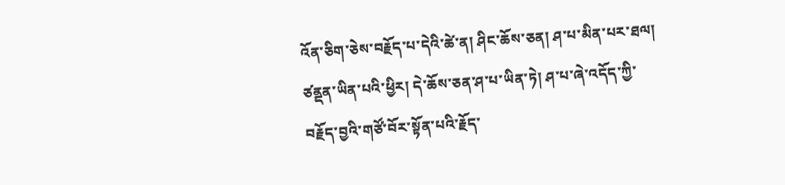འོན་ཅིག་ཅེས་བརྗོད་པ་དེའི་ཚེ་ན། ཤིང་ཆོས་ཅན། ཤ་པ་མིན་པར་ཐལ། ཙནྡན་ཡིན་པའི་ཕྱིར། དེ་ཆོས་ཅན་ཤ་པ་ཡིན་ཏེ། ཤ་པ་ཞེ་འདོད་ཀྱི་བརྗོད་བྱའི་གཙོ་བོར་སྟོན་པའི་རྗོད་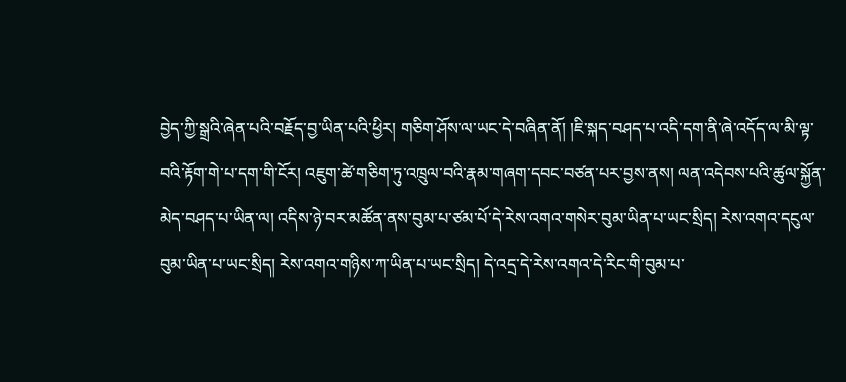བྱེད་ཀྱི་སྒྲའི་ཞེན་པའི་བརྗོད་བྱ་ཡིན་པའི་ཕྱིར། གཅིག་ཤོས་ལ་ཡང་དེ་བཞིན་ནོ། །ཇི་སྐད་བཤད་པ་འདི་དག་ནི་ཞེ་འདོད་ལ་མི་ལྟ་བའི་རྟོག་གེ་པ་དག་གི་ངོར། འཇུག་ཚེ་གཅིག་ཏུ་འཁྲུལ་བའི་རྣམ་གཞག་དབང་བཙན་པར་བྱས་ནས། ལན་འདེབས་པའི་ཚུལ་སྐྱོན་མེད་བཤད་པ་ཡིན་ལ། འདིས་ཉེ་བར་མཚོན་ནས་བུམ་པ་ཙམ་པོ་དེ་རེས་འགའ་གསེར་བུམ་ཡིན་པ་ཡང་སྲིད། རེས་འགའ་དངུལ་བུམ་ཡིན་པ་ཡང་སྲིད། རེས་འགའ་གཉིས་ཀ་ཡིན་པ་ཡང་སྲིད། དེ་འདྲ་དེ་རེས་འགའ་དེ་རིང་གི་བུམ་པ་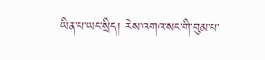ཡིན་པ་ཡང་སྲིད། རེས་འགའ་སང་གི་བུམ་པ་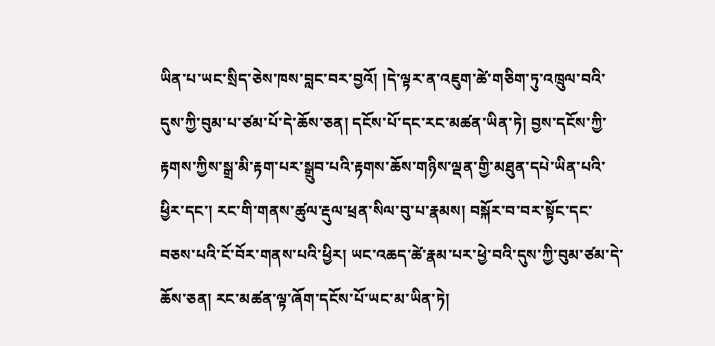ཡིན་པ་ཡང་སྲིད་ཅེས་ཁས་བླང་བར་བྱའོ། །དེ་ལྟར་ན་འཇུག་ཚེ་གཅིག་ཏུ་འཁྲུལ་བའི་དུས་ཀྱི་བུམ་པ་ཙམ་པོ་དེ་ཆོས་ཅན། དངོས་པོ་དང་རང་མཚན་ཡིན་ཏེ། བྱས་དངོས་ཀྱི་རྟགས་ཀྱིས་སྒྲ་མི་རྟག་པར་སྒྲུབ་པའི་རྟགས་ཆོས་གཉིས་ལྡན་གྱི་མཐུན་དཔེ་ཡིན་པའི་ཕྱིར་དང་། རང་གི་གནས་ཚུལ་རྡུལ་ཕྲན་སིལ་བུ་པ་རྣམས། བསྐོར་བ་བར་སྟོང་དང་བཅས་པའི་ངོ་བོར་གནས་པའི་ཕྱིར། ཡང་འཆད་ཚེ་རྣམ་པར་ཕྱེ་བའི་དུས་ཀྱི་བུམ་ཙམ་དེ་ཆོས་ཅན། རང་མཚན་ལྟ་ཞོག་དངོས་པོ་ཡང་མ་ཡིན་ཏེ།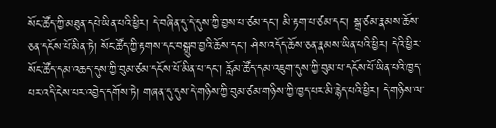སོང་ཚོད་ཀྱི་མཐུན་དཔེ་ཡིན་པའི་ཕྱིར། དེ་བཞིན་དུ་དེ་དུས་ཀྱི་བྱས་པ་ཙམ་དང་། མི་རྟག་པ་ཙམ་དང་། སྒྲ་ཙམ་རྣམས་ཆོས་ཅན་དངོས་པོ་མིན་ཏེ། སོང་ཚོད་ཀྱི་རྟགས་དང་བསྒྲུབ་བྱའི་ཆོས་དང་། ཤེས་འདོད་ཆོས་ཅན་རྣམས་ཡིན་པའི་ཕྱིར། དེའི་ཕྱིར་སོང་ཚོད་དམ་འཆད་དུས་ཀྱི་བུམ་ཙམ་དངོས་པོ་མིན་པ་དང་། རློམ་ཚོད་དམ་འཇུག་དུས་ཀྱི་བུམ་པ་དངོས་པོ་ཡིན་པའི་ཁྱད་པར་འདི་ངེས་པར་འབྱེད་དགོས་ཏེ། གཞན་དུ་དུས་དེ་གཉིས་ཀྱི་བུམ་ཙམ་གཉིས་ཀྱི་ཁྱད་པར་མི་རྙེད་པའི་ཕྱིར། དེ་གཉིས་ལ་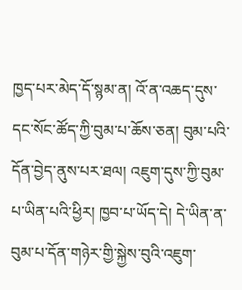ཁྱད་པར་མེད་དོ་སྙམ་ན། འོ་ན་འཆད་དུས་དང་སོང་ཚོད་ཀྱི་བུམ་པ་ཆོས་ཅན། བུམ་པའི་དོན་བྱེད་ནུས་པར་ཐལ། འཇུག་དུས་ཀྱི་བུམ་པ་ཡིན་པའི་ཕྱིར། ཁྱབ་པ་ཡོད་དེ། དེ་ཡིན་ན་བུམ་པ་དོན་གཉེར་གྱི་སྐྱེས་བུའི་འཇུག་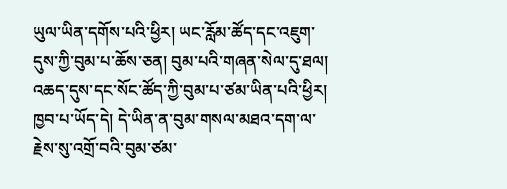ཡུལ་ཡིན་དགོས་པའི་ཕྱིར། ཡང་རློམ་ཚོད་དང་འཇུག་དུས་ཀྱི་བུམ་པ་ཆོས་ཅན། བུམ་པའི་གཞན་སེལ་དུ་ཐལ། འཆད་དུས་དང་སོང་ཚོད་ཀྱི་བུམ་པ་ཙམ་ཡིན་པའི་ཕྱིར། ཁྱབ་པ་ཡོད་དེ། དེ་ཡིན་ན་བུམ་གསལ་མཐའ་དག་ལ་རྗེས་སུ་འགྲོ་བའི་བུམ་ཙམ་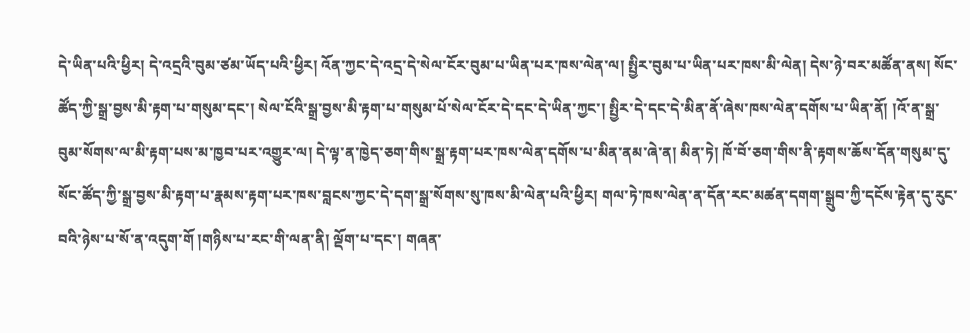དེ་ཡིན་པའི་ཕྱིར། དེ་འདྲའི་བུམ་ཙམ་ཡོད་པའི་ཕྱིར། འོན་ཀྱང་དེ་འདྲ་དེ་སེལ་ངོར་བུམ་པ་ཡིན་པར་ཁས་ལེན་ལ། སྤྱིར་བུམ་པ་ཡིན་པར་ཁས་མི་ལེན། དེས་ཉེ་བར་མཚོན་ནས། སོང་ཚོད་ཀྱི་སྒྲ་བྱས་མི་རྟག་པ་གསུམ་དང་། སེལ་ངོའི་སྒྲ་བྱས་མི་རྟག་པ་གསུམ་པོ་སེལ་ངོར་དེ་དང་དེ་ཡིན་ཀྱང་། སྤྱིར་དེ་དང་དེ་མིན་ནོ་ཞེས་ཁས་ལེན་དགོས་པ་ཡིན་ནོ། །འོ་ན་སྒྲ་བུམ་སོགས་ལ་མི་རྟག་པས་མ་ཁྱབ་པར་འགྱུར་ལ། དེ་ལྟ་ན་ཁྱེད་ཅག་གིས་སྒྲ་རྟག་པར་ཁས་ལེན་དགོས་པ་མིན་ནམ་ཞེ་ན། མིན་ཏེ། ཁོ་བོ་ཅག་གིས་ནི་རྟགས་ཆོས་དོན་གསུམ་དུ་སོང་ཚོད་ཀྱི་སྒྲ་བྱས་མི་རྟག་པ་རྣམས་རྟག་པར་ཁས་བླངས་ཀྱང་དེ་དག་སྒྲ་སོགས་སུ་ཁས་མི་ལེན་པའི་ཕྱིར། གལ་ཏེ་ཁས་ལེན་ན་དོན་རང་མཚན་དགག་སྒྲུབ་ཀྱི་དངོས་རྟེན་དུ་རུང་བའི་ཉེས་པ་སོ་ན་འདུག་གོ །གཉིས་པ་རང་གི་ལན་ནི། ལྡོག་པ་དང་། གཞན་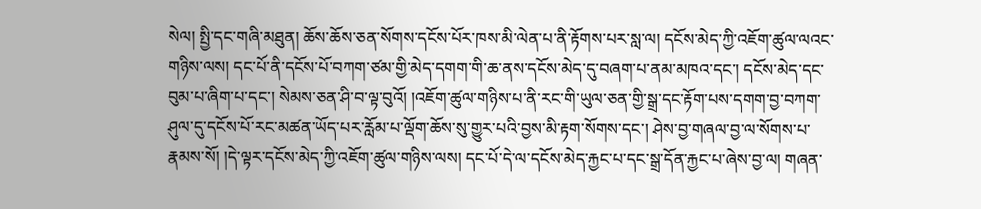སེལ། སྤྱི་དང་གཞི་མཐུན། ཆོས་ཆོས་ཅན་སོགས་དངོས་པོར་ཁས་མི་ལེན་པ་ནི་རྟོགས་པར་སླ་ལ། དངོས་མེད་ཀྱི་འཇོག་ཚུལ་ལའང་གཉིས་ལས། དང་པོ་ནི་དངོས་པོ་བཀག་ཙམ་གྱི་མེད་དགག་གི་ཆ་ནས་དངོས་མེད་དུ་བཞག་པ་ནམ་མཁའ་དང་། དངོས་མེད་དང་བུམ་པ་ཞིག་པ་དང་། སེམས་ཅན་ཤི་བ་ལྟ་བུའོ། །འཇོག་ཚུལ་གཉིས་པ་ནི་རང་གི་ཡུལ་ཅན་གྱི་སྒྲ་དང་རྟོག་པས་དགག་བྱ་བཀག་ཤུལ་དུ་དངོས་པོ་རང་མཚན་ཡོད་པར་རློམ་པ་ལྡོག་ཆོས་སུ་གྱུར་པའི་བྱས་མི་རྟག་སོགས་དང་། ཤེས་བྱ་གཞལ་བྱ་ལ་སོགས་པ་རྣམས་སོ། །དེ་ལྟར་དངོས་མེད་ཀྱི་འཇོག་ཚུལ་གཉིས་ལས། དང་པོ་དེ་ལ་དངོས་མེད་རྐྱང་པ་དང་སྒྲ་དོན་རྐྱང་པ་ཞེས་བྱ་ལ། གཞན་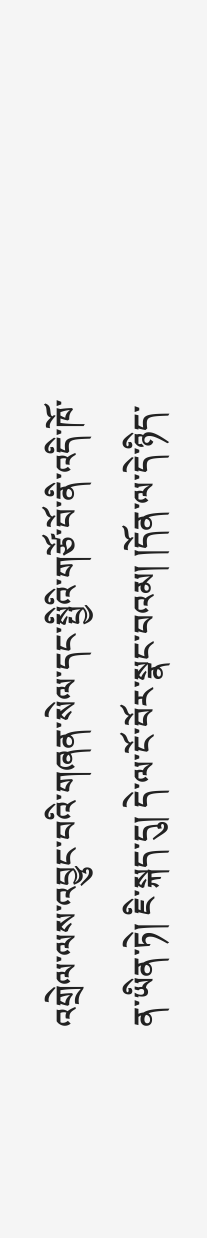འགྲེལ་ལས་འབྱུང་བའི་གཞན་སེལ་དང་སྤྱིའི་གཙོ་བོ་ནི་འདི་ཁོ་ན་ཡིན་ཏེ། ཇི་སྐད་དུ། དེ་ལ་ངོ་བོར་སྣང་བའམ། །དོན་ལ་དེ་ཉིད་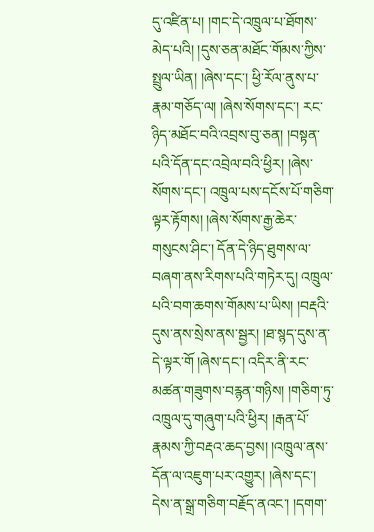དུ་འཛིན་པ། །གང་དེ་འཁྲུལ་པ་ཐོགས་མེད་པའི། །དུས་ཅན་མཐོང་གོམས་ཀྱིས་སྤྲུལ་ཡིན། །ཞེས་དང་། ཕྱི་རོལ་ནུས་པ་རྣམ་གཅོད་ལ། །ཞེས་སོགས་དང་། རང་ཉིད་མཐོང་བའི་འབྲས་བུ་ཅན། །བསྟན་པའི་དོན་དང་འབྲེལ་བའི་ཕྱིར། །ཞེས་སོགས་དང་། འཁྲུལ་པས་དངོས་པོ་གཅིག་ལྟར་རྟོགས། །ཞེས་སོགས་རྒྱ་ཆེར་གསུངས་ཤིང་། དོན་དེ་ཉིད་ཐུགས་ལ་བཞག་ནས་རིགས་པའི་གཏེར་དུ། འཁྲུལ་པའི་བག་ཆགས་གོམས་པ་ཡིས། །བརྡའི་དུས་ནས་སྲེས་ནས་སྦྱར། །ཐ་སྙད་དུས་ན་དེ་ལྟར་གོ །ཞེས་དང་། འདིར་ནི་རང་མཚན་གཟུགས་བརྙན་གཉིས། །གཅིག་ཏུ་འཁྲུལ་དུ་གཞུག་པའི་ཕྱིར། །རྒན་པོ་རྣམས་ཀྱི་བརྡའ་ཆད་བྱས། །འཁྲུལ་ནས་དོན་ལ་འཇུག་པར་འགྱུར། །ཞེས་དང་། དེས་ན་སྒྲ་གཅིག་བརྗོད་ནའང་། །དགག་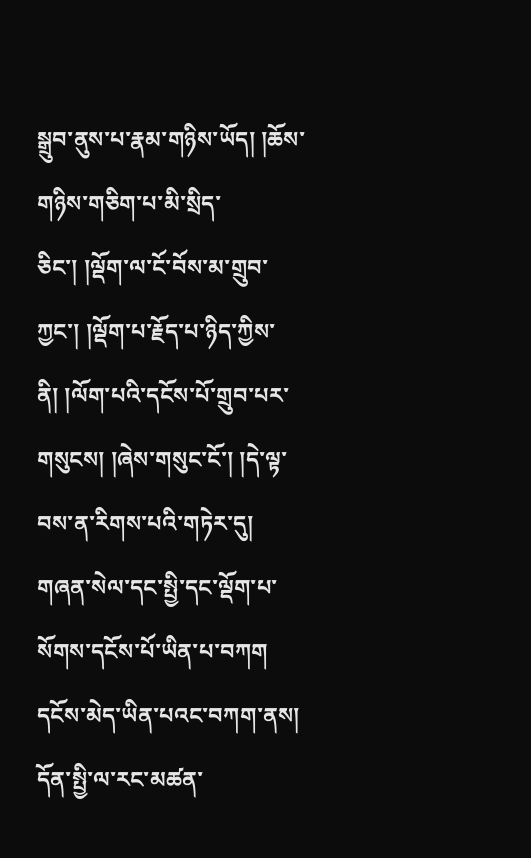སྒྲུབ་ནུས་པ་རྣམ་གཉིས་ཡོད། །ཆོས་གཉིས་གཅིག་པ་མི་སྲིད་ཅིང་། །ལྡོག་ལ་ངོ་བོས་མ་གྲུབ་ཀྱང་། །ལྡོག་པ་རྗོད་པ་ཉིད་ཀྱིས་ནི། །ལོག་པའི་དངོས་པོ་གྲུབ་པར་གསུངས། །ཞེས་གསུང་ངོ་། །དེ་ལྟ་བས་ན་རིགས་པའི་གཏེར་དུ། གཞན་སེལ་དང་སྤྱི་དང་ལྡོག་པ་སོགས་དངོས་པོ་ཡིན་པ་བཀག དངོས་མེད་ཡིན་པའང་བཀག་ནས། དོན་སྤྱི་ལ་རང་མཚན་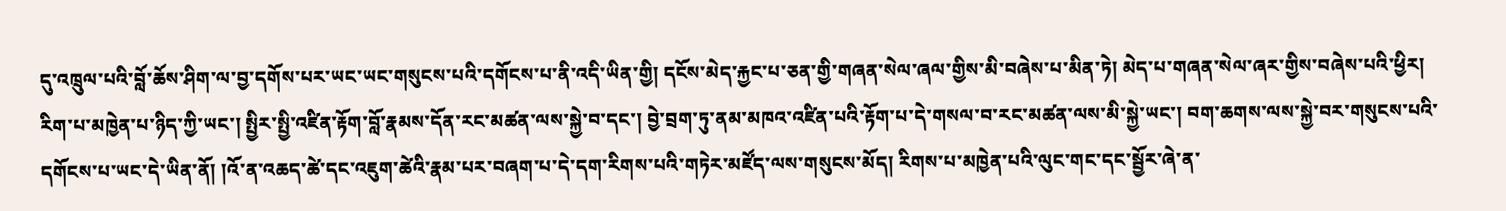དུ་འཁྲུལ་པའི་བློ་ཆོས་ཤིག་ལ་བྱ་དགོས་པར་ཡང་ཡང་གསུངས་པའི་དགོངས་པ་ནི་འདི་ཡིན་གྱི། དངོས་མེད་རྐྱང་པ་ཅན་གྱི་གཞན་སེལ་ཞལ་གྱིས་མི་བཞེས་པ་མིན་ཏེ། མེད་པ་གཞན་སེལ་ཞར་གྱིས་བཞེས་པའི་ཕྱིར། རིག་པ་མཁྱེན་པ་ཉིད་ཀྱི་ཡང་། སྤྱིར་སྤྱི་འཛིན་རྟོག་བློ་རྣམས་དོན་རང་མཚན་ལས་སྐྱེ་བ་དང་། བྱེ་བྲག་ཏུ་ནམ་མཁའ་འཛིན་པའི་རྟོག་པ་དེ་གསལ་བ་རང་མཚན་ལས་མི་སྐྱེ་ཡང་། བག་ཆགས་ལས་སྐྱེ་བར་གསུངས་པའི་དགོངས་པ་ཡང་དེ་ཡིན་ནོ། །འོ་ན་འཆད་ཚེ་དང་འཇུག་ཚེའི་རྣམ་པར་བཞག་པ་དེ་དག་རིགས་པའི་གཏེར་མཛོད་ལས་གསུངས་མོད། རིགས་པ་མཁྱེན་པའི་ལུང་གང་དང་སྦྱོར་ཞེ་ན་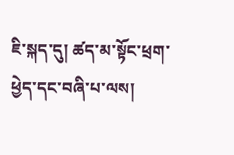ཇི་སྐད་དུ། ཚད་མ་སྟོང་ཕྲག་ཕྱེད་དང་བཞི་པ་ལས།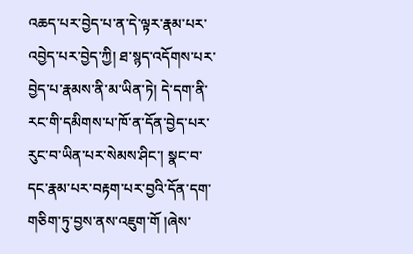འཆད་པར་བྱེད་པ་ན་དེ་ལྟར་རྣམ་པར་འབྱེད་པར་བྱེད་ཀྱི། ཐ་སྙད་འདོགས་པར་བྱེད་པ་རྣམས་ནི་མ་ཡིན་ཏེ། དེ་དག་ནི་རང་གི་དམིགས་པ་ཁོ་ན་དོན་བྱེད་པར་རུང་བ་ཡིན་པར་སེམས་ཤིང་། སྣང་བ་དང་རྣམ་པར་བརྟག་པར་བྱའི་དོན་དག་གཅིག་ཏུ་བྱས་ནས་འཇུག་གོ །ཞེས་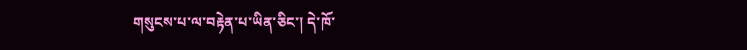གསུངས་པ་ལ་བརྟེན་པ་ཡིན་ཅིང་། དེ་ཁོ་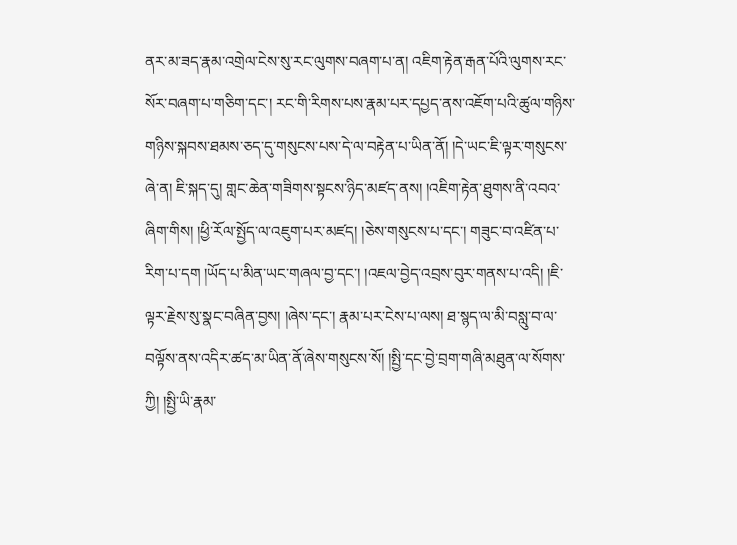ནར་མ་ཟད་རྣམ་འགྲེལ་ངེས་སུ་རང་ལུགས་བཞག་པ་ན། འཇིག་རྟེན་རྒན་པོའི་ལུགས་རང་སོར་བཞག་པ་གཅིག་དང་། རང་གི་རིགས་པས་རྣམ་པར་དཔྱད་ནས་འཇོག་པའི་ཚུལ་གཉིས་གཉིས་སྐབས་ཐམས་ཅད་དུ་གསུངས་པས་དེ་ལ་བརྟེན་པ་ཡིན་ནོ། །དེ་ཡང་ཇི་ལྟར་གསུངས་ཞེ་ན། ཇི་སྐད་དུ། གླང་ཆེན་གཟིགས་སྟངས་ཉིད་མཛད་ནས། །འཇིག་རྟེན་ཐུགས་ནི་འབའ་ཞིག་གིས། །ཕྱི་རོལ་སྤྱོད་ལ་འཇུག་པར་མཛད། །ཅེས་གསུངས་པ་དང་། གཟུང་བ་འཛིན་པ་རིག་པ་དག །ཡོད་པ་མིན་ཡང་གཞལ་བྱ་དང་། །འཇལ་བྱེད་འབྲས་བུར་གནས་པ་འདི། །ཇི་ལྟར་རྗེས་སུ་སྣང་བཞིན་བྱས། །ཞེས་དང་། རྣམ་པར་ངེས་པ་ལས། ཐ་སྙད་ལ་མི་བསླུ་བ་ལ་བལྟོས་ནས་འདིར་ཚད་མ་ཡིན་ནོ་ཞེས་གསུངས་སོ། །སྤྱི་དང་བྱེ་བྲག་གཞི་མཐུན་ལ་སོགས་ཀྱི། །སྤྱི་ཡི་རྣམ་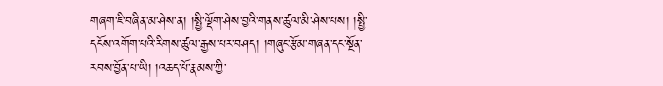གཞག་ཇི་བཞིན་མ་ཤེས་ན། །སྤྱི་ལྡོག་ཤེས་བྱའི་གནས་ཚུལ་མི་ཤེས་པས། །སྤྱི་དངོས་འགོག་པའི་རིགས་ཚུལ་རྒྱས་པར་བཤད། །གཞུང་རྩོམ་གཞན་དང་སྔོན་རབས་བྱོན་པ་ཡི། །འཆད་པོ་རྣམས་ཀྱི་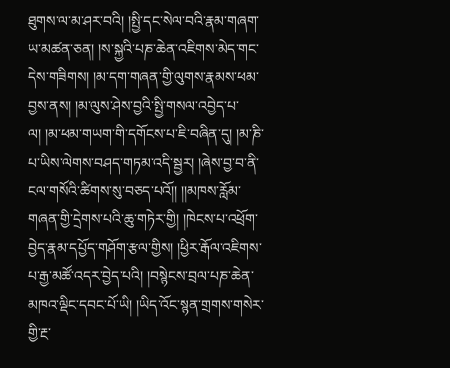ཐུགས་ལ་མ་ཤར་བའི། །སྤྱི་དང་སེལ་བའི་རྣམ་གཞག་ཡ་མཚན་ཅན། །ས་སྐྱའི་པཎ་ཆེན་འཇིགས་མེད་གང་དེས་གཟིགས། །མ་དག་གཞན་གྱི་ལུགས་རྣམས་ཕམ་བྱས་ནས། །མ་ལུས་ཤེས་བྱའི་སྤྱི་གསལ་འབྱེད་པ་ལ། །མ་ཕམ་གཡག་གི་དགོངས་པ་ཇི་བཞིན་དུ། །མ་ཎི་པ་ཡིས་ལེགས་བཤད་གཏམ་འདི་སྦྱར། །ཞེས་བྱ་བ་ནི་ངལ་གསོའི་ཚིགས་སུ་བཅད་པའོ།། །།མཁས་རློམ་གཞན་གྱི་དྲེགས་པའི་ཆུ་གཏེར་གྱི། །ཁེངས་པ་འཕྲོག་བྱེད་རྣམ་དཔྱོད་གཤོག་རྩལ་གྱིས། །ཕྱིར་རྒོལ་འཇིགས་པ་རྒྱ་མཚོ་འདར་བྱེད་པའི། །བསྙེངས་བྲལ་པཎ་ཆེན་མཁའ་ལྡིང་དབང་པོ་ཡི། །ཡིད་འོང་སྙན་གྲགས་གསེར་གྱི་རྔ་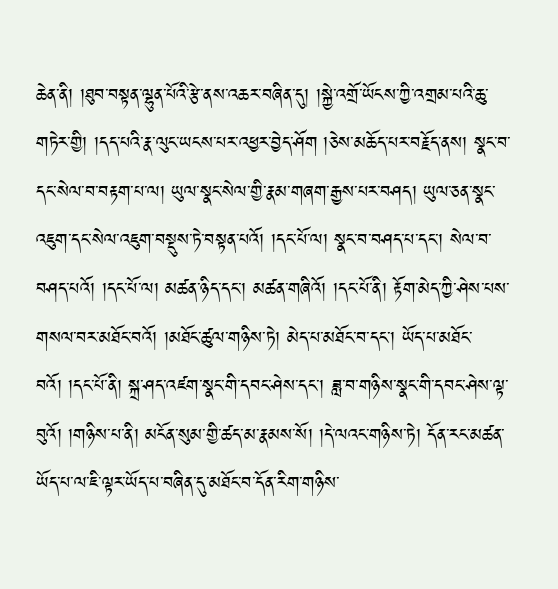ཆེན་ནི། །ཐུབ་བསྟན་ལྷུན་པོའི་རྩེ་ནས་འཆར་བཞིན་དུ། །སྐྱེ་འགྲོ་ཡོངས་ཀྱི་འགྲམ་པའི་ཆུ་གཏེར་གྱི། །དད་པའི་རྣ་ལུང་ཡངས་པར་འཕྱར་བྱེད་ཤོག །ཅེས་མཆོད་པར་བརྗོད་ནས། སྣང་བ་དང་སེལ་བ་བརྟག་པ་ལ། ཡུལ་སྣང་སེལ་གྱི་རྣམ་གཞག་རྒྱས་པར་བཤད། ཡུལ་ཅན་སྣང་འཇུག་དང་སེལ་འཇུག་བསྡུས་ཏེ་བསྟན་པའོ། །དང་པོ་ལ། སྣང་བ་བཤད་པ་དང་། སེལ་བ་བཤད་པའོ། །དང་པོ་ལ། མཚན་ཉིད་དང་། མཚན་གཞིའོ། །དང་པོ་ནི། རྟོག་མེད་ཀྱི་ཤེས་པས་གསལ་བར་མཐོང་བའོ། །མཐོང་ཚུལ་གཉིས་ཏེ། མེད་པ་མཐོང་བ་དང་། ཡོད་པ་མཐོང་བའོ། །དང་པོ་ནི། སྐྲ་ཤད་འཛག་སྣང་གི་དབང་ཤེས་དང་། ཟླ་བ་གཉིས་སྣང་གི་དབང་ཤེས་ལྟ་བུའོ། །གཉིས་པ་ནི། མངོན་སུམ་གྱི་ཚད་མ་རྣམས་སོ། །དེ་ལའང་གཉིས་ཏེ། དོན་རང་མཚན་ཡོད་པ་ལ་ཇི་ལྟར་ཡོད་པ་བཞིན་དུ་མཐོང་བ་དོན་རིག་གཉིས་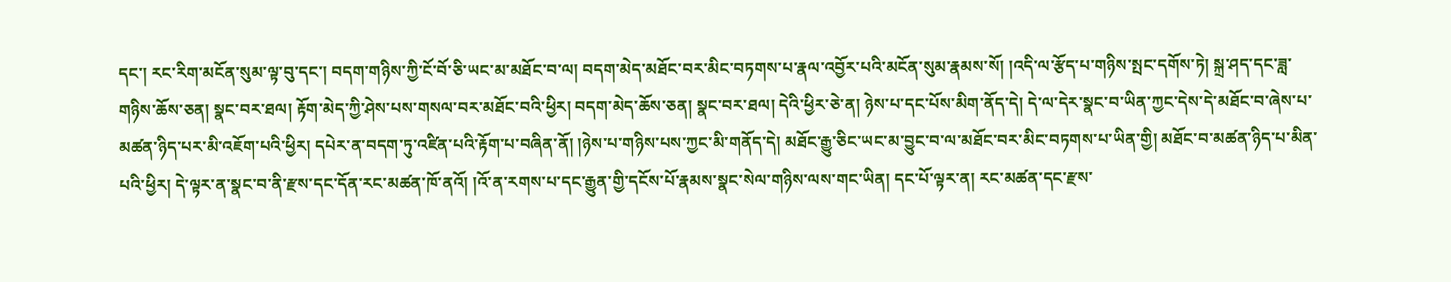དང་། རང་རིག་མངོན་སུམ་ལྟ་བུ་དང་། བདག་གཉིས་ཀྱི་ངོ་བོ་ཅི་ཡང་མ་མཐོང་བ་ལ། བདག་མེད་མཐོང་བར་མིང་བཏགས་པ་རྣལ་འབྱོར་པའི་མངོན་སུམ་རྣམས་སོ། །འདི་ལ་རྩོད་པ་གཉིས་སྤང་དགོས་ཏེ། སྐྲ་ཤད་དང་ཟླ་གཉིས་ཆོས་ཅན། སྣང་བར་ཐལ། རྟོག་མེད་ཀྱི་ཤེས་པས་གསལ་བར་མཐོང་བའི་ཕྱིར། བདག་མེད་ཆོས་ཅན། སྣང་བར་ཐལ། དེའི་ཕྱིར་ཅེ་ན། ཉེས་པ་དང་པོས་མིག་ནོད་དེ། དེ་ལ་དེར་སྣང་བ་ཡིན་ཀྱང་དེས་དེ་མཐོང་བ་ཞེས་པ་མཚན་ཉིད་པར་མི་འཇོག་པའི་ཕྱིར། དཔེར་ན་བདག་ཏུ་འཛིན་པའི་རྟོག་པ་བཞིན་ནོ། །ཉེས་པ་གཉིས་པས་ཀྱང་མི་གནོད་དེ། མཐོང་རྒྱུ་ཅིང་ཡང་མ་བྱུང་བ་ལ་མཐོང་བར་མིང་བཏགས་པ་ཡིན་གྱི། མཐོང་བ་མཚན་ཉིད་པ་མིན་པའི་ཕྱིར། དེ་ལྟར་ན་སྣང་བ་ནི་རྫས་དང་དོན་རང་མཚན་ཁོ་ནའོ། །འོ་ན་རགས་པ་དང་རྒྱུན་གྱི་དངོས་པོ་རྣམས་སྣང་སེལ་གཉིས་ལས་གང་ཡིན། དང་པོ་ལྟར་ན། རང་མཚན་དང་རྫས་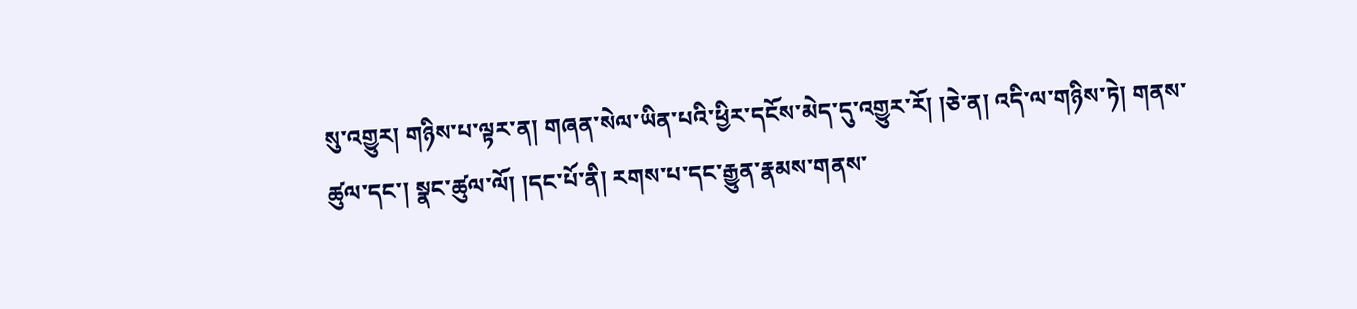སུ་འགྱུར། གཉིས་པ་ལྟར་ན། གཞན་སེལ་ཡིན་པའི་ཕྱིར་དངོས་མེད་དུ་འགྱུར་རོ། །ཅེ་ན། འདི་ལ་གཉིས་ཏེ། གནས་ཚུལ་དང་། སྣང་ཚུལ་ལོ། །དང་པོ་ནི། རགས་པ་དང་རྒྱུན་རྣམས་གནས་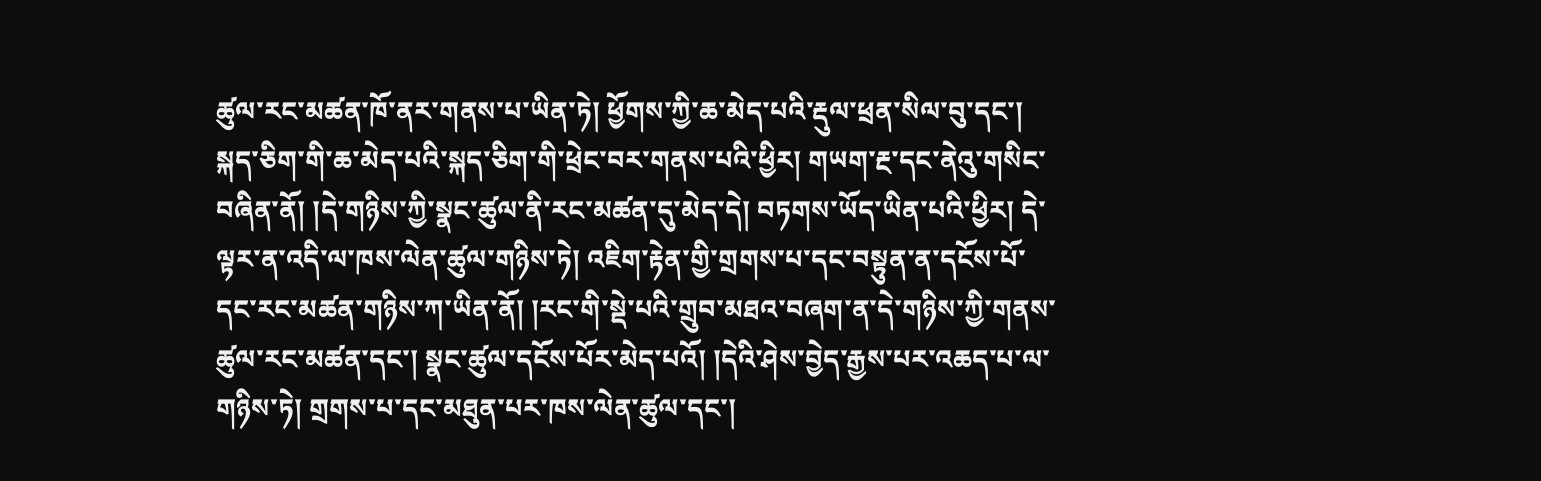ཚུལ་རང་མཚན་ཁོ་ནར་གནས་པ་ཡིན་ཏེ། ཕྱོགས་ཀྱི་ཆ་མེད་པའི་རྡུལ་ཕྲན་སིལ་བུ་དང་། སྐད་ཅིག་གི་ཆ་མེད་པའི་སྐད་ཅིག་གི་ཕྲེང་བར་གནས་པའི་ཕྱིར། གཡག་རྔ་དང་ནེའུ་གསིང་བཞིན་ནོ། །དེ་གཉིས་ཀྱི་སྣང་ཚུལ་ནི་རང་མཚན་དུ་མེད་དེ། བཏགས་ཡོད་ཡིན་པའི་ཕྱིར། དེ་ལྟར་ན་འདི་ལ་ཁས་ལེན་ཚུལ་གཉིས་ཏེ། འཇིག་རྟེན་གྱི་གྲགས་པ་དང་བསྟུན་ན་དངོས་པོ་དང་རང་མཚན་གཉིས་ཀ་ཡིན་ནོ། །རང་གི་སྡེ་པའི་གྲུབ་མཐའ་བཞག་ན་དེ་གཉིས་ཀྱི་གནས་ཚུལ་རང་མཚན་དང་། སྣང་ཚུལ་དངོས་པོར་མེད་པའོ། །དེའི་ཤེས་བྱེད་རྒྱས་པར་འཆད་པ་ལ་གཉིས་ཏེ། གྲགས་པ་དང་མཐུན་པར་ཁས་ལེན་ཚུལ་དང་།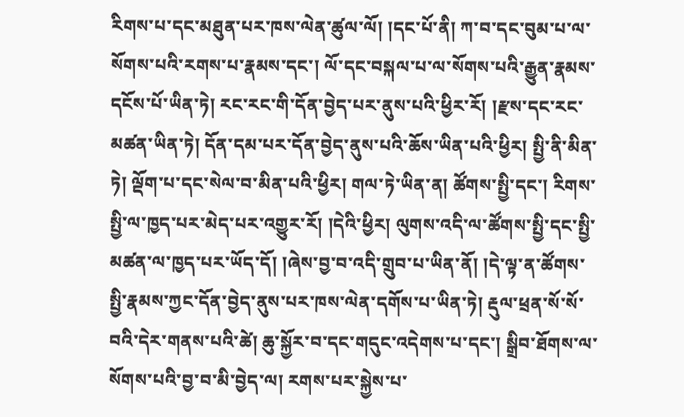རིགས་པ་དང་མཐུན་པར་ཁས་ལེན་ཚུལ་ལོ། །དང་པོ་ནི། ཀ་བ་དང་བུམ་པ་ལ་སོགས་པའི་རགས་པ་རྣམས་དང་། ལོ་དང་བསྐལ་པ་ལ་སོགས་པའི་རྒྱུན་རྣམས་དངོས་པོ་ཡིན་ཏེ། རང་རང་གི་དོན་བྱེད་པར་ནུས་པའི་ཕྱིར་རོ། །རྫས་དང་རང་མཚན་ཡིན་ཏེ། དོན་དམ་པར་དོན་བྱེད་ནུས་པའི་ཆོས་ཡིན་པའི་ཕྱིར། སྤྱི་ནི་མིན་ཏེ། ལྡོག་པ་དང་སེལ་བ་མིན་པའི་ཕྱིར། གལ་ཏེ་ཡིན་ན། ཚོགས་སྤྱི་དང་། རིགས་སྤྱི་ལ་ཁྱད་པར་མེད་པར་འགྱུར་རོ། །དེའི་ཕྱིར། ལུགས་འདི་ལ་ཚོགས་སྤྱི་དང་སྤྱི་མཚན་ལ་ཁྱད་པར་ཡོད་དོ། །ཞེས་བྱ་བ་འདི་གྲུབ་པ་ཡིན་ནོ། །དེ་ལྟ་ན་ཚོགས་སྤྱི་རྣམས་ཀྱང་དོན་བྱེད་ནུས་པར་ཁས་ལེན་དགོས་པ་ཡིན་ཏེ། རྡུལ་ཕྲན་སོ་སོ་བའི་དེར་གནས་པའི་ཚེ། ཆུ་སྐྱོར་བ་དང་གདུང་འདེགས་པ་དང་། སྒྲིབ་ཐོགས་ལ་སོགས་པའི་བྱ་བ་མི་བྱེད་ལ། རགས་པར་སྐྱེས་པ་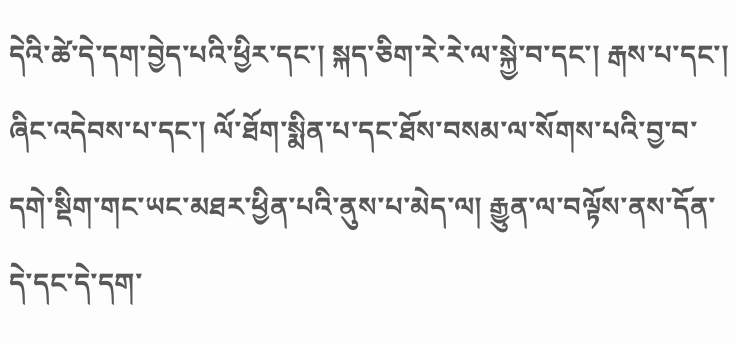དེའི་ཚེ་དེ་དག་བྱེད་པའི་ཕྱིར་དང་། སྐད་ཅིག་རེ་རེ་ལ་སྐྱེ་བ་དང་། རྒས་པ་དང་། ཞིང་འདེབས་པ་དང་། ལོ་ཐོག་སྨིན་པ་དང་ཐོས་བསམ་ལ་སོགས་པའི་བྱ་བ་དགེ་སྡིག་གང་ཡང་མཐར་ཕྱིན་པའི་ནུས་པ་མེད་ལ། རྒྱུན་ལ་བལྟོས་ནས་དོན་དེ་དང་དེ་དག་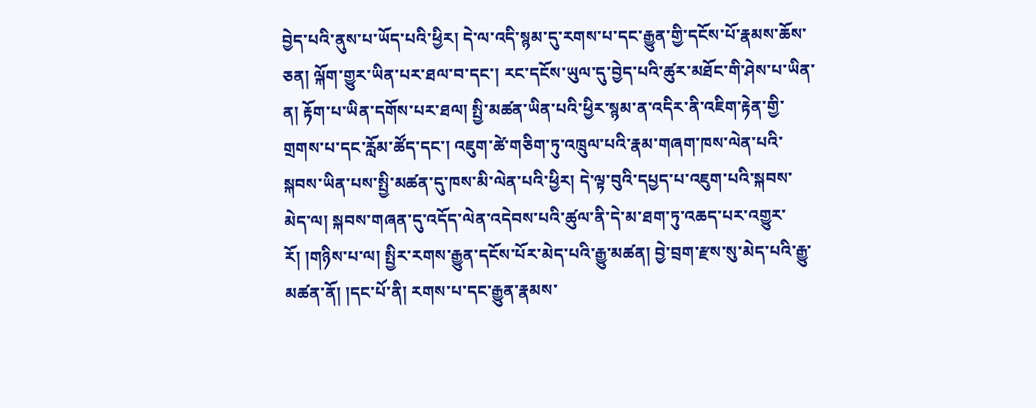བྱེད་པའི་ནུས་པ་ཡོད་པའི་ཕྱིར། དེ་ལ་འདི་སྙམ་དུ་རགས་པ་དང་རྒྱུན་གྱི་དངོས་པོ་རྣམས་ཆོས་ཅན། ལྐོག་གྱུར་ཡིན་པར་ཐལ་བ་དང་། རང་དངོས་ཡུལ་དུ་བྱེད་པའི་ཚུར་མཐོང་གི་ཤེས་པ་ཡིན་ན། རྟོག་པ་ཡིན་དགོས་པར་ཐལ། སྤྱི་མཚན་ཡིན་པའི་ཕྱིར་སྙམ་ན་འདིར་ནི་འཇིག་རྟེན་གྱི་གྲགས་པ་དང་རློམ་ཚོད་དང་། འཇུག་ཚེ་གཅིག་ཏུ་འཁྲུལ་པའི་རྣམ་གཞག་ཁས་ལེན་པའི་སྐབས་ཡིན་པས་སྤྱི་མཚན་དུ་ཁས་མི་ལེན་པའི་ཕྱིར། དེ་ལྟ་བུའི་དཔྱད་པ་འཇུག་པའི་སྐབས་མེད་ལ། སྐབས་གཞན་དུ་འདོད་ལེན་འདེབས་པའི་ཚུལ་ནི་དེ་མ་ཐག་ཏུ་འཆད་པར་འགྱུར་རོ། །གཉིས་པ་ལ། སྤྱིར་རགས་རྒྱུན་དངོས་པོར་མེད་པའི་རྒྱུ་མཚན། བྱེ་བྲག་རྫས་སུ་མེད་པའི་རྒྱུ་མཚན་ནོ། །དང་པོ་ནི། རགས་པ་དང་རྒྱུན་རྣམས་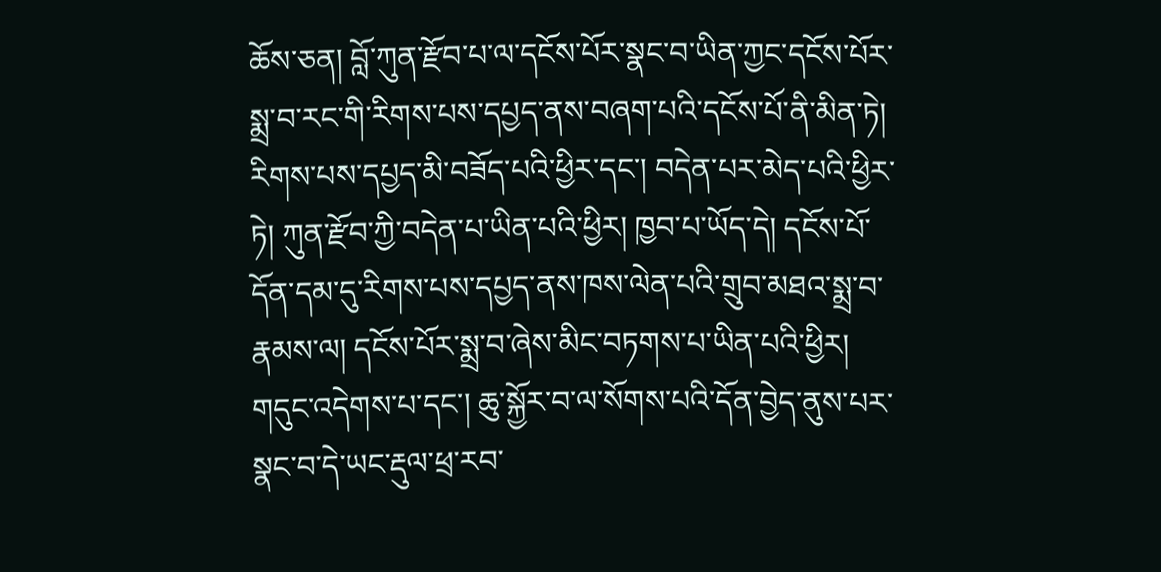ཆོས་ཅན། བློ་ཀུན་རྫོབ་པ་ལ་དངོས་པོར་སྣང་བ་ཡིན་ཀྱང་དངོས་པོར་སྨྲ་བ་རང་གི་རིགས་པས་དཔྱད་ནས་བཞག་པའི་དངོས་པོ་ནི་མིན་ཏེ། རིགས་པས་དཔྱད་མི་བཟོད་པའི་ཕྱིར་དང་། བདེན་པར་མེད་པའི་ཕྱིར་ཏེ། ཀུན་རྫོབ་ཀྱི་བདེན་པ་ཡིན་པའི་ཕྱིར། ཁྱབ་པ་ཡོད་དེ། དངོས་པོ་དོན་དམ་དུ་རིགས་པས་དཔྱད་ནས་ཁས་ལེན་པའི་གྲུབ་མཐའ་སྨྲ་བ་རྣམས་ལ། དངོས་པོར་སྨྲ་བ་ཞེས་མིང་བཏགས་པ་ཡིན་པའི་ཕྱིར། གདུང་འདེགས་པ་དང་། ཆུ་སྐྱོར་བ་ལ་སོགས་པའི་དོན་བྱེད་ནུས་པར་སྣང་བ་དེ་ཡང་རྡུལ་ཕྲ་རབ་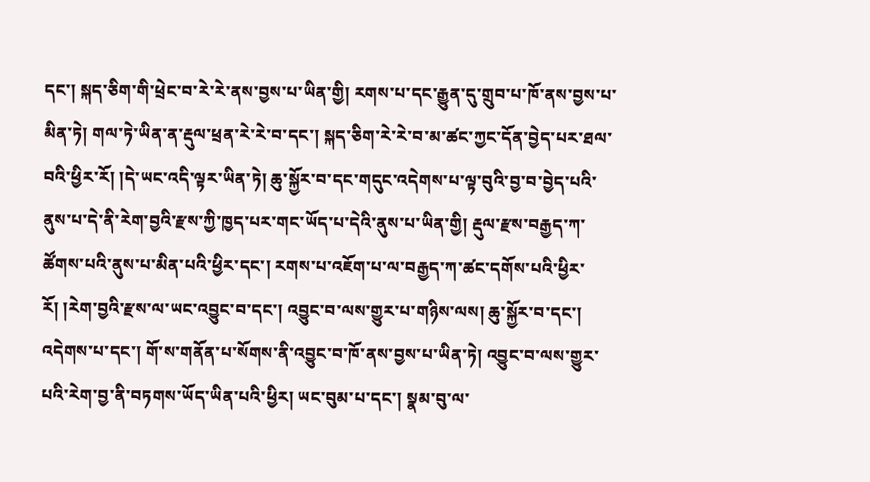དང་། སྐད་ཅིག་གི་ཕྲེང་བ་རེ་རེ་ནས་བྱས་པ་ཡིན་གྱི། རགས་པ་དང་རྒྱུན་དུ་གྲུབ་པ་ཁོ་ནས་བྱས་པ་མིན་ཏེ། གལ་ཏེ་ཡིན་ན་རྡུལ་ཕྲན་རེ་རེ་བ་དང་། སྐད་ཅིག་རེ་རེ་བ་མ་ཚང་ཀྱང་དོན་བྱེད་པར་ཐལ་བའི་ཕྱིར་རོ། །དེ་ཡང་འདི་ལྟར་ཡིན་ཏེ། ཆུ་སྐྱོར་བ་དང་གདུང་འདེགས་པ་ལྟ་བུའི་བྱ་བ་བྱེད་པའི་ནུས་པ་དེ་ནི་རེག་བྱའི་རྫས་ཀྱི་ཁྱད་པར་གང་ཡོད་པ་དེའི་ནུས་པ་ཡིན་གྱི། རྡུལ་རྫས་བརྒྱད་ཀ་ཚོགས་པའི་ནུས་པ་མིན་པའི་ཕྱིར་དང་། རགས་པ་འཇོག་པ་ལ་བརྒྱད་ཀ་ཚང་དགོས་པའི་ཕྱིར་རོ། །རེག་བྱའི་རྫས་ལ་ཡང་འབྱུང་བ་དང་། འབྱུང་བ་ལས་གྱུར་པ་གཉིས་ལས། ཆུ་སྐྱོར་བ་དང་། འདེགས་པ་དང་། གོ་ས་གནོན་པ་སོགས་ནི་འབྱུང་བ་ཁོ་ནས་བྱས་པ་ཡིན་ཏེ། འབྱུང་བ་ལས་གྱུར་པའི་རེག་བྱ་ནི་བཏགས་ཡོད་ཡིན་པའི་ཕྱིར། ཡང་བུམ་པ་དང་། སྣམ་བུ་ལ་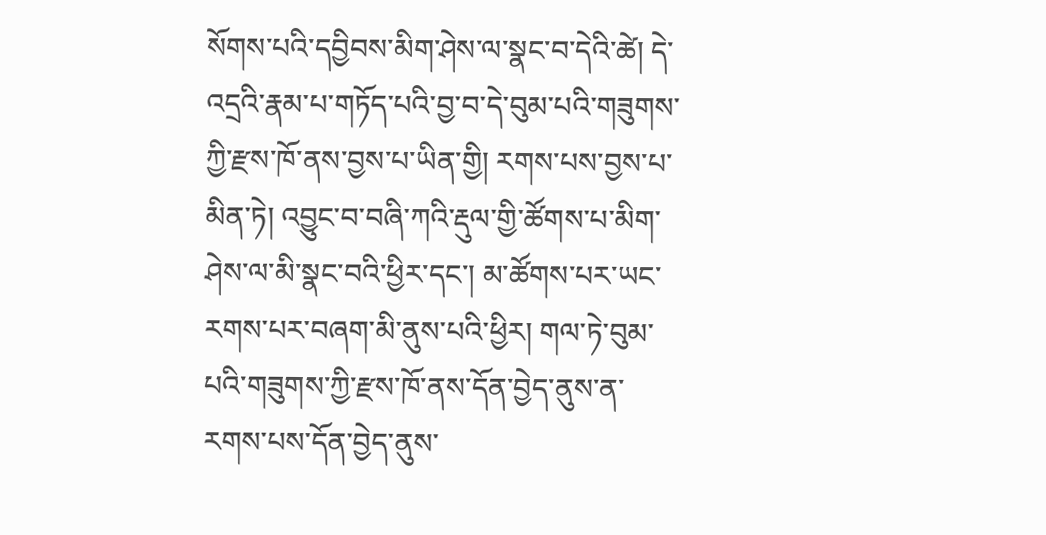སོགས་པའི་དབྱིབས་མིག་ཤེས་ལ་སྣང་བ་དེའི་ཚེ། དེ་འདྲའི་རྣམ་པ་གཏོད་པའི་བྱ་བ་དེ་བུམ་པའི་གཟུགས་ཀྱི་རྫས་ཁོ་ནས་བྱས་པ་ཡིན་གྱི། རགས་པས་བྱས་པ་མིན་ཏེ། འབྱུང་བ་བཞི་ཀའི་རྡུལ་གྱི་ཚོགས་པ་མིག་ཤེས་ལ་མི་སྣང་བའི་ཕྱིར་དང་། མ་ཚོགས་པར་ཡང་རགས་པར་བཞག་མི་ནུས་པའི་ཕྱིར། གལ་ཏེ་བུམ་པའི་གཟུགས་ཀྱི་རྫས་ཁོ་ནས་དོན་བྱེད་ནུས་ན་རགས་པས་དོན་བྱེད་ནུས་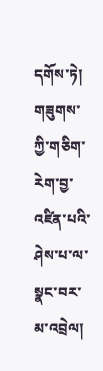དགོས་ཏེ། གཟུགས་ཀྱི་གཅིག་རེག་བྱ་འཛིན་པའི་ཤེས་པ་ལ་སྣང་བར་མ་འབྲེལ།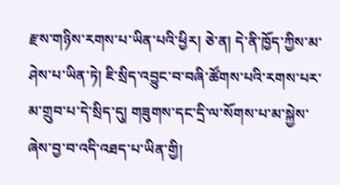རྫས་གཉིས་རགས་པ་ཡིན་པའི་ཕྱིར། ཅེ་ན། དེ་ནི་ཁྱོད་ཀྱིས་མ་ཤེས་པ་ཡིན་ཏེ། ཇི་སྲིད་འབྱུང་བ་བཞི་ཚོགས་པའི་རགས་པར་མ་གྲུབ་པ་དེ་སྲིད་དུ། གཟུགས་དང་དྲི་ལ་སོགས་པ་མ་སྐྱེས་ཞེས་བྱ་བ་འདི་འཐད་པ་ཡིན་གྱི།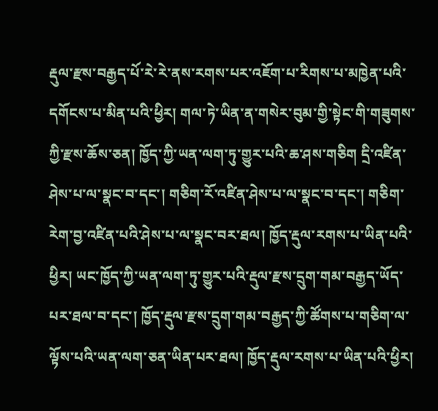རྡུལ་རྫས་བརྒྱད་པོ་རེ་རེ་ནས་རགས་པར་འཇོག་པ་རིགས་པ་མཁྱེན་པའི་དགོངས་པ་མིན་པའི་ཕྱིར། གལ་ཏེ་ཡིན་ན་གསེར་བུམ་གྱི་སྟེང་གི་གཟུགས་ཀྱི་རྫས་ཆོས་ཅན། ཁྱོད་ཀྱི་ཡན་ལག་ཏུ་གྱུར་པའི་ཆ་ཤས་གཅིག དྲི་འཛིན་ཤེས་པ་ལ་སྣང་བ་དང་། གཅིག་རོ་འཛིན་ཤེས་པ་ལ་སྣང་བ་དང་། གཅིག་རེག་བྱ་འཛིན་པའི་ཤེས་པ་ལ་སྣང་བར་ཐལ། ཁྱོད་རྡུལ་རགས་པ་ཡིན་པའི་ཕྱིར། ཡང་ཁྱོད་ཀྱི་ཡན་ལག་ཏུ་གྱུར་པའི་རྡུལ་རྫས་དྲུག་གམ་བརྒྱད་ཡོད་པར་ཐལ་བ་དང་། ཁྱོད་རྡུལ་རྫས་དྲུག་གམ་བརྒྱད་ཀྱི་ཚོགས་པ་གཅིག་ལ་ལྟོས་པའི་ཡན་ལག་ཅན་ཡིན་པར་ཐལ། ཁྱོད་རྡུལ་རགས་པ་ཡིན་པའི་ཕྱིར།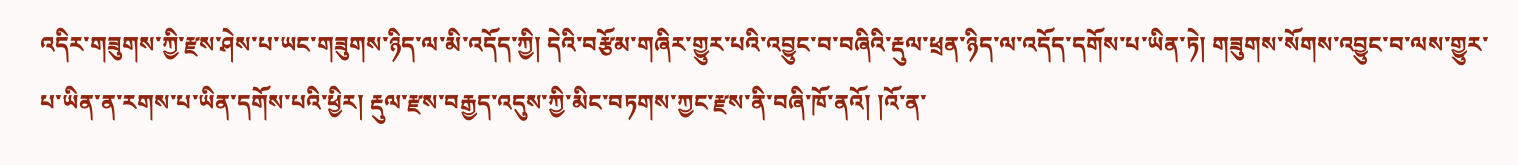འདིར་གཟུགས་ཀྱི་རྫས་ཤེས་པ་ཡང་གཟུགས་ཉིད་ལ་མི་འདོད་ཀྱི། དེའི་བརྩོམ་གཞིར་གྱུར་པའི་འབྱུང་བ་བཞིའི་རྡུལ་ཕྲན་ཉིད་ལ་འདོད་དགོས་པ་ཡིན་ཏེ། གཟུགས་སོགས་འབྱུང་བ་ལས་གྱུར་པ་ཡིན་ན་རགས་པ་ཡིན་དགོས་པའི་ཕྱིར། རྡུལ་རྫས་བརྒྱད་འདུས་ཀྱི་མིང་བཏགས་ཀྱང་རྫས་ནི་བཞི་ཁོ་ནའོ། །འོ་ན་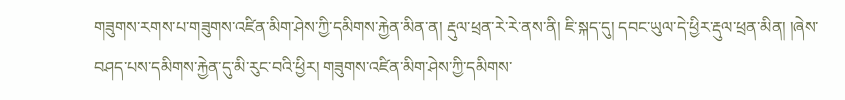གཟུགས་རགས་པ་གཟུགས་འཛིན་མིག་ཤེས་ཀྱི་དམིགས་རྐྱེན་མིན་ན། རྡུལ་ཕྲན་རེ་རེ་ནས་ནི། ཇི་སྐད་དུ། དབང་ཡུལ་དེ་ཕྱིར་རྡུལ་ཕྲན་མིན། །ཞེས་བཤད་པས་དམིགས་རྐྱེན་དུ་མི་རུང་བའི་ཕྱིར། གཟུགས་འཛིན་མིག་ཤེས་ཀྱི་དམིགས་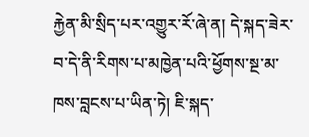རྐྱེན་མི་སྲིད་པར་འགྱུར་རོ་ཞེ་ན། དེ་སྐད་ཟེར་བ་དེ་ནི་རིགས་པ་མཁྱེན་པའི་ཕྱོགས་སྔ་མ་ཁས་བླངས་པ་ཡིན་ཏེ། ཇི་སྐད་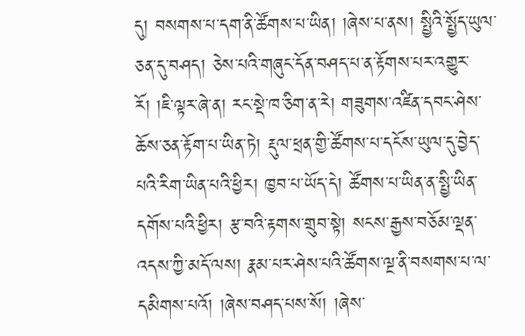དུ། བསགས་པ་དག་ནི་ཚོགས་པ་ཡིན། །ཞེས་པ་ནས། སྤྱིའི་སྤྱོད་ཡུལ་ཅན་དུ་བཤད། ཅེས་པའི་གཞུང་དོན་བཤད་པ་ན་རྟོགས་པར་འགྱུར་རོ། །ཇི་ལྟར་ཞེ་ན། རང་སྡེ་ཁ་ཅིག་ན་རེ། གཟུགས་འཛིན་དབང་ཤེས་ཆོས་ཅན་རྟོག་པ་ཡིན་ཏེ། རྡུལ་ཕྲན་གྱི་ཚོགས་པ་དངོས་ཡུལ་དུ་བྱེད་པའི་རིག་ཡིན་པའི་ཕྱིར། ཁྱབ་པ་ཡོད་དེ། ཚོགས་པ་ཡིན་ན་སྤྱི་ཡིན་དགོས་པའི་ཕྱིར། རྩ་བའི་རྟགས་གྲུབ་སྟེ། སངས་རྒྱས་བཅོམ་ལྡན་འདས་ཀྱི་མདོ་ལས། རྣམ་པར་ཤེས་པའི་ཚོགས་ལྔ་ནི་བསགས་པ་ལ་དམིགས་པའོ། །ཞེས་བཤད་པས་སོ། །ཞེས་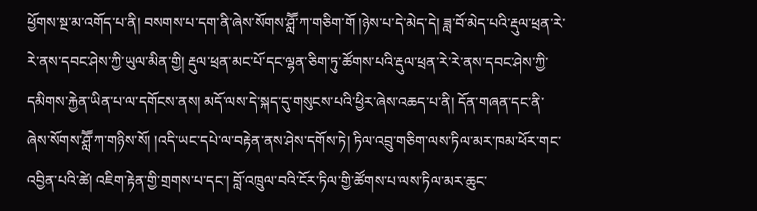ཕྱོགས་སྔ་མ་འགོད་པ་ནི། བསགས་པ་དག་ནི་ཞེས་སོགས་ཤླཽ་ཀ་གཅིག་གོ །ཉེས་པ་དེ་མེད་དེ། ཟླ་བོ་མེད་པའི་རྡུལ་ཕྲན་རེ་རེ་ནས་དབང་ཤེས་ཀྱི་ཡུལ་མིན་གྱི། རྡུལ་ཕྲན་མང་པོ་དང་ལྷན་ཅིག་ཏུ་ཚོགས་པའི་རྡུལ་ཕྲན་རེ་རེ་ནས་དབང་ཤེས་ཀྱི་དམིགས་རྐྱེན་ཡིན་པ་ལ་དགོངས་ནས། མདོ་ལས་དེ་སྐད་དུ་གསུངས་པའི་ཕྱིར་ཞེས་འཆད་པ་ནི། དོན་གཞན་དང་ནི་ཞེས་སོགས་ཤླཽ་ཀ་གཉིས་སོ། །འདི་ཡང་དཔེ་ལ་བརྟེན་ནས་ཤེས་དགོས་ཏེ། ཏིལ་འབྲུ་གཅིག་ལས་ཏིལ་མར་ཁམ་ཕོར་གང་འབྱིན་པའི་ཚེ། འཇིག་རྟེན་གྱི་གྲགས་པ་དང་། བློ་འཁྲུལ་བའི་ངོར་ཏིལ་གྱི་ཚོགས་པ་ལས་ཏིལ་མར་ཆུང་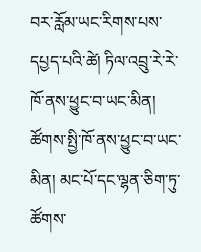བར་རློམ་ཡང་རིགས་པས་དཔྱད་པའི་ཚེ། ཏིལ་འབྲུ་རེ་རེ་ཁོ་ནས་ཕྱུང་བ་ཡང་མིན། ཚོགས་སྤྱི་ཁོ་ནས་ཕྱུང་བ་ཡང་མིན། མང་པོ་དང་ལྷན་ཅིག་ཏུ་ཚོགས་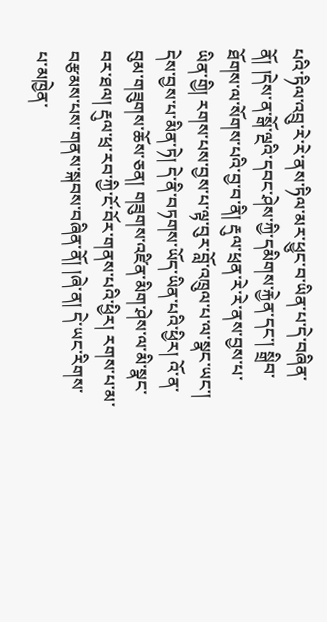པའི་ཏིལ་འབྲུ་རེ་རེ་ནས་ཏིལ་མར་ཕྱུང་བ་ཡིན་པ་དེ་བཞིན་ནོ། །དེས་ན་སྒོ་ལྔའི་དབང་ཤེས་ཀྱི་དམིགས་རྐྱེན་དང་། སྒྲིབ་ཐོགས་ལ་སོགས་པའི་བྱ་བ་ནི། རྡུལ་ཕྲན་རེ་རེ་ནས་བྱས་པ་ཡིན་གྱི། རགས་པས་བྱས་པ་ལྟ་བུར་བློ་འཁྲུལ་པ་ལ་སྣང་ཡང་། དེས་བྱས་པ་མིན་ཏེ། དེ་ནི་བཏགས་ཡོད་ཡིན་པའི་ཕྱིར། འོ་ན་བུམ་གཟུགས་ཆོས་ཅན། གཟུགས་འཛིན་མིག་ཤེས་ལ་མི་སྣང་བར་ཐལ། རྡུལ་ཕྲ་རབ་ཀྱི་ངོ་བོར་གནས་པའི་ཕྱིར། རགས་པ་མ་བརྩམས་པས་གནས་སྐབས་བཞིན་ནོ། །ཞེ་ན། དེ་ཡང་རིགས་པ་མཁྱེན་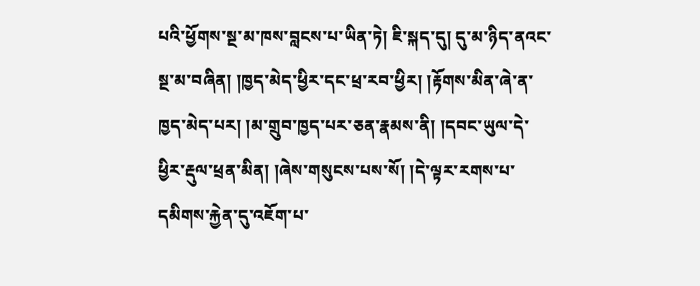པའི་ཕྱོགས་སྔ་མ་ཁས་བླངས་པ་ཡིན་ཏེ། ཇི་སྐད་དུ། དུ་མ་ཉིད་ནའང་སྔ་མ་བཞིན། །ཁྱད་མེད་ཕྱིར་དང་ཕྲ་རབ་ཕྱིར། །རྟོགས་མིན་ཞེ་ན་ཁྱད་མེད་པར། །མ་གྲུབ་ཁྱད་པར་ཅན་རྣམས་ནི། །དབང་ཡུལ་དེ་ཕྱིར་རྡུལ་ཕྲན་མིན། །ཞེས་གསུངས་པས་སོ། །དེ་ལྟར་རགས་པ་དམིགས་རྐྱེན་དུ་འཇོག་པ་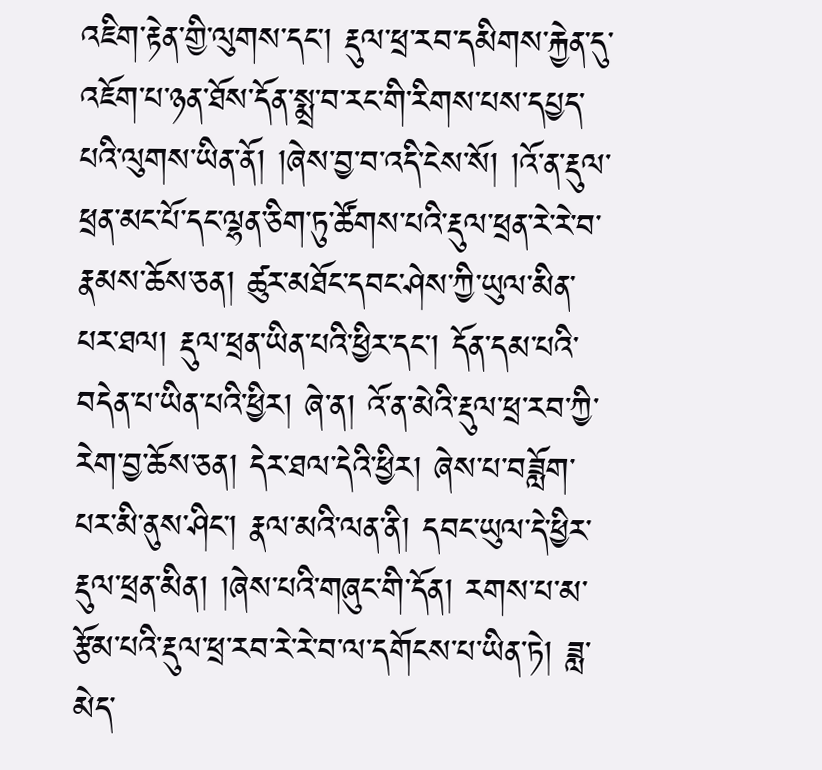འཇིག་རྟེན་གྱི་ལུགས་དང་། རྡུལ་ཕྲ་རབ་དམིགས་རྐྱེན་དུ་འཇོག་པ་ཉན་ཐོས་དོན་སྨྲ་བ་རང་གི་རིགས་པས་དཔྱད་པའི་ལུགས་ཡིན་ནོ། །ཞེས་བྱ་བ་འདི་ངེས་སོ། །འོ་ན་རྡུལ་ཕྲན་མང་པོ་དང་ལྷན་ཅིག་ཏུ་ཚོགས་པའི་རྡུལ་ཕྲན་རེ་རེ་བ་རྣམས་ཆོས་ཅན། ཚུར་མཐོང་དབང་ཤེས་ཀྱི་ཡུལ་མིན་པར་ཐལ། རྡུལ་ཕྲན་ཡིན་པའི་ཕྱིར་དང་། དོན་དམ་པའི་བདེན་པ་ཡིན་པའི་ཕྱིར། ཞེ་ན། འོ་ན་མེའི་རྡུལ་ཕྲ་རབ་ཀྱི་རེག་བྱ་ཆོས་ཅན། དེར་ཐལ་དེའི་ཕྱིར། ཞེས་པ་བཟློག་པར་མི་ནུས་ཤིང་། རྣལ་མའི་ལན་ནི། དབང་ཡུལ་དེ་ཕྱིར་རྡུལ་ཕྲན་མིན། །ཞེས་པའི་གཞུང་གི་དོན། རགས་པ་མ་རྩོམ་པའི་རྡུལ་ཕྲ་རབ་རེ་རེ་བ་ལ་དགོངས་པ་ཡིན་ཏེ། ཟླ་མེད་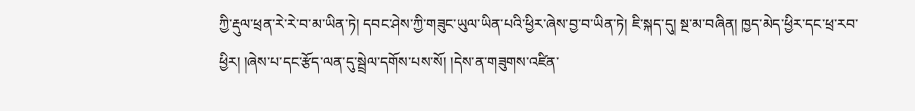ཀྱི་རྡུལ་ཕྲན་རེ་རེ་བ་མ་ཡིན་ཏེ། དབང་ཤེས་ཀྱི་གཟུང་ཡུལ་ཡིན་པའི་ཕྱིར་ཞེས་བྱ་བ་ཡིན་ཏེ། ཇི་སྐད་དུ། སྔ་མ་བཞིན། ཁྱད་མེད་ཕྱིར་དང་ཕྲ་རབ་ཕྱིར། །ཞེས་པ་དང་རྩོད་ལན་དུ་སྦྲེལ་དགོས་པས་སོ། །དེས་ན་གཟུགས་འཛིན་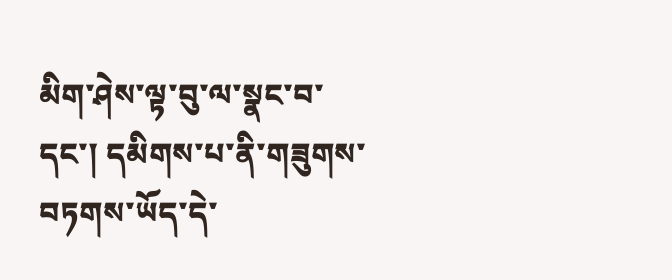མིག་ཤེས་ལྟ་བུ་ལ་སྣང་བ་དང་། དམིགས་པ་ནི་གཟུགས་བཏགས་ཡོད་དེ་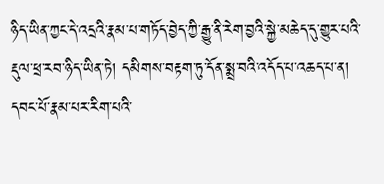ཉིད་ཡིན་ཀྱང་དེ་འདྲའི་རྣམ་པ་གཏོད་བྱེད་ཀྱི་རྒྱུ་ནི་རེག་བྱའི་སྐྱེ་མཆེད་དུ་གྱུར་པའི་རྡུལ་ཕྲ་རབ་ཉིད་ཡིན་ཏེ། དམིགས་བརྟག་ཏུ་དོན་སྨྲ་བའི་འདོད་པ་འཆད་པ་ན། དབང་པོ་རྣམ་པར་རིག་པའི་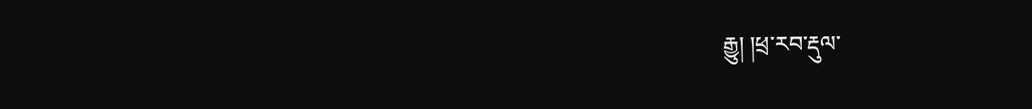རྒྱུ། །ཕྲ་རབ་རྡུལ་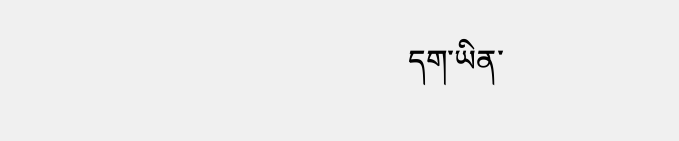དག་ཡིན་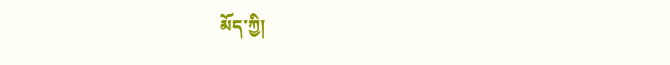མོད་ཀྱི།